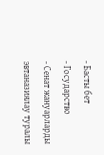- Басты бет
- Государство
- Сенат жануарларды эвтаназиялау туралы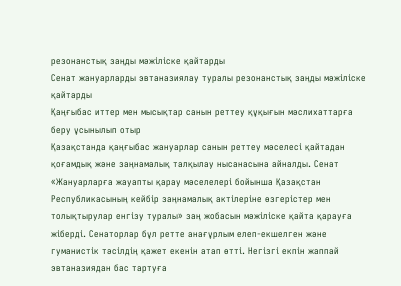резонанстық заңды мәжіліске қайтарды
Сенат жануарларды эвтаназиялау туралы резонанстық заңды мәжіліске қайтарды
Қаңғыбас иттер мен мысықтар санын реттеу құқығын мәслихаттарға беру ұсынылып отыр
Қазақстанда қаңғыбас жануарлар санын реттеу мәселесі қайтадан қоғамдық және заңнамалық талқылау нысанасына айналды. Сенат «Жануарларға жауапты қарау мәселелері бойынша Қазақстан Республикасының кейбір заңнамалық актілеріне өзгерістер мен толықтырулар енгізу туралы» заң жобасын мәжіліске қайта қарауға жіберді. Сенаторлар бұл ретте анағұрлым елеп-екшелген және гуманистік тәсілдің қажет екенін атап өтті. Негізгі екпін жаппай эвтаназиядан бас тартуға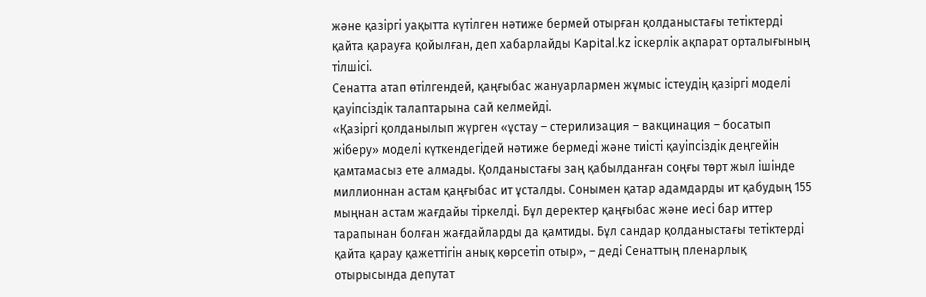және қазіргі уақытта күтілген нәтиже бермей отырған қолданыстағы тетіктерді қайта қарауға қойылған, деп хабарлайды Kapital.kz іскерлік ақпарат орталығының тілшісі.
Сенатта атап өтілгендей, қаңғыбас жануарлармен жұмыс істеудің қазіргі моделі қауіпсіздік талаптарына сай келмейді.
«Қазіргі қолданылып жүрген «ұстау – стерилизация – вакцинация – босатып жіберу» моделі күткендегідей нәтиже бермеді және тиісті қауіпсіздік деңгейін қамтамасыз ете алмады. Қолданыстағы заң қабылданған соңғы төрт жыл ішінде миллионнан астам қаңғыбас ит ұсталды. Сонымен қатар адамдарды ит қабудың 155 мыңнан астам жағдайы тіркелді. Бұл деректер қаңғыбас және иесі бар иттер тарапынан болған жағдайларды да қамтиды. Бұл сандар қолданыстағы тетіктерді қайта қарау қажеттігін анық көрсетіп отыр», – деді Сенаттың пленарлық отырысында депутат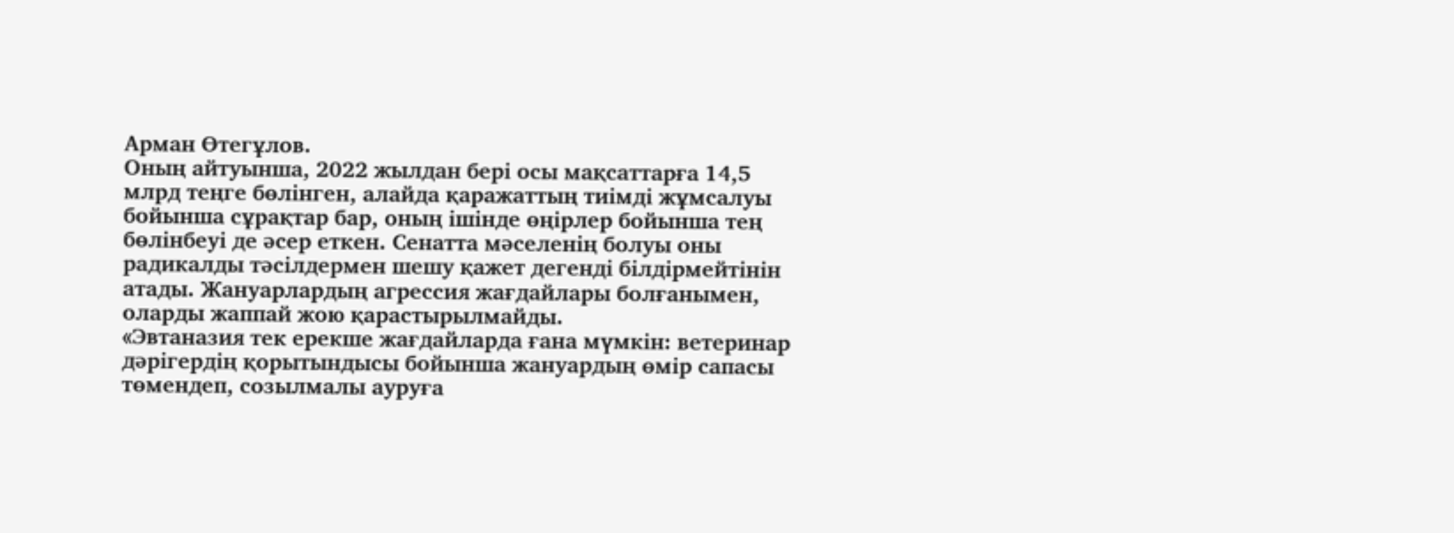Арман Өтегұлов.
Оның айтуынша, 2022 жылдан бері осы мақсаттарға 14,5 млрд теңге бөлінген, алайда қаражаттың тиімді жұмсалуы бойынша сұрақтар бар, оның ішінде өңірлер бойынша тең бөлінбеуі де әсер еткен. Сенатта мәселенің болуы оны радикалды тәсілдермен шешу қажет дегенді білдірмейтінін атады. Жануарлардың агрессия жағдайлары болғанымен, оларды жаппай жою қарастырылмайды.
«Эвтаназия тек ерекше жағдайларда ғана мүмкін: ветеринар дәрігердің қорытындысы бойынша жануардың өмір сапасы төмендеп, созылмалы ауруға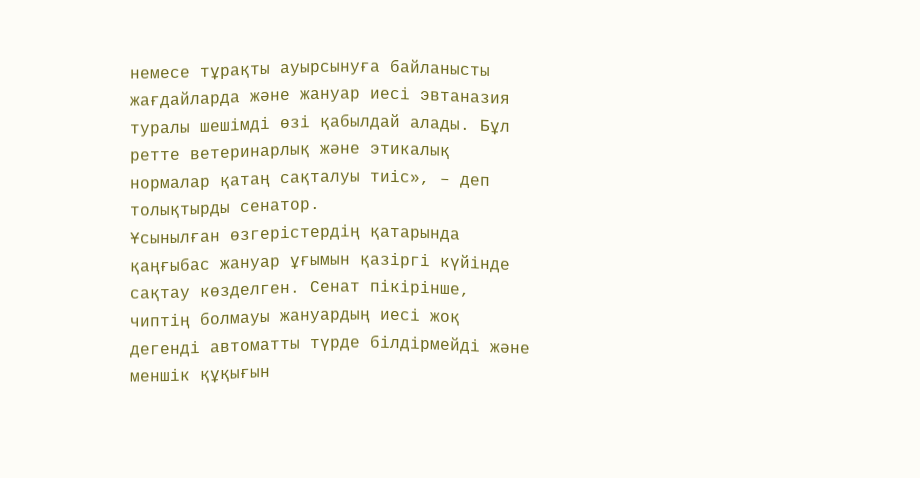немесе тұрақты ауырсынуға байланысты жағдайларда және жануар иесі эвтаназия туралы шешімді өзі қабылдай алады. Бұл ретте ветеринарлық және этикалық нормалар қатаң сақталуы тиіс», – деп толықтырды сенатор.
Ұсынылған өзгерістердің қатарында қаңғыбас жануар ұғымын қазіргі күйінде сақтау көзделген. Сенат пікірінше, чиптің болмауы жануардың иесі жоқ дегенді автоматты түрде білдірмейді және меншік құқығын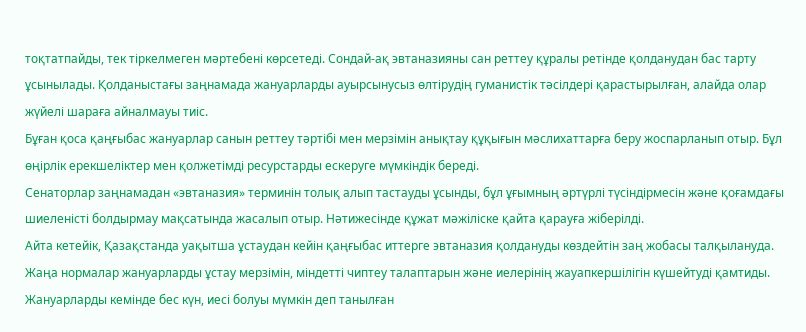тоқтатпайды, тек тіркелмеген мәртебені көрсетеді. Сондай-ақ эвтаназияны сан реттеу құралы ретінде қолданудан бас тарту ұсынылады. Қолданыстағы заңнамада жануарларды ауырсынусыз өлтірудің гуманистік тәсілдері қарастырылған, алайда олар жүйелі шараға айналмауы тиіс.
Бұған қоса қаңғыбас жануарлар санын реттеу тәртібі мен мерзімін анықтау құқығын мәслихаттарға беру жоспарланып отыр. Бұл өңірлік ерекшеліктер мен қолжетімді ресурстарды ескеруге мүмкіндік береді.
Сенаторлар заңнамадан «эвтаназия» терминін толық алып тастауды ұсынды, бұл ұғымның әртүрлі түсіндірмесін және қоғамдағы шиеленісті болдырмау мақсатында жасалып отыр. Нәтижесінде құжат мәжіліске қайта қарауға жіберілді.
Айта кетейік, Қазақстанда уақытша ұстаудан кейін қаңғыбас иттерге эвтаназия қолдануды көздейтін заң жобасы талқылануда. Жаңа нормалар жануарларды ұстау мерзімін, міндетті чиптеу талаптарын және иелерінің жауапкершілігін күшейтуді қамтиды. Жануарларды кемінде бес күн, иесі болуы мүмкін деп танылған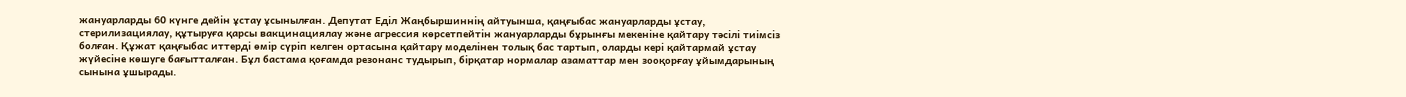жануарларды 60 күнге дейін ұстау ұсынылған. Депутат Еділ Жаңбыршиннің айтуынша, қаңғыбас жануарларды ұстау, стерилизациялау, құтыруға қарсы вакцинациялау және агрессия көрсетпейтін жануарларды бұрынғы мекеніне қайтару тәсілі тиімсіз болған. Құжат қаңғыбас иттерді өмір сүріп келген ортасына қайтару моделінен толық бас тартып, оларды кері қайтармай ұстау жүйесіне көшуге бағытталған. Бұл бастама қоғамда резонанс тудырып, бірқатар нормалар азаматтар мен зооқорғау ұйымдарының сынына ұшырады.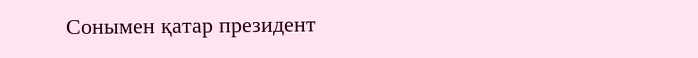Сонымен қатар президент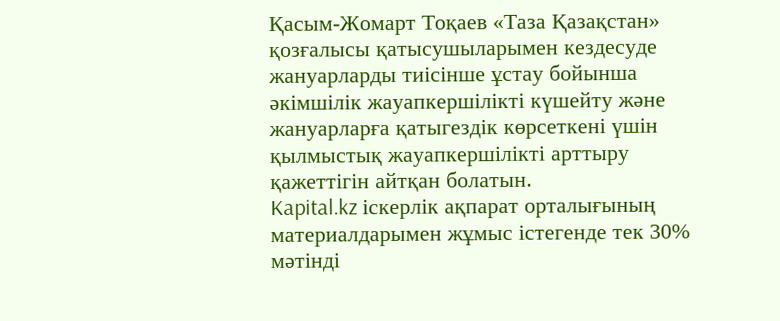Қасым-Жомарт Тоқаев «Таза Қазақстан» қозғалысы қатысушыларымен кездесуде жануарларды тиісінше ұстау бойынша әкімшілік жауапкершілікті күшейту және жануарларға қатыгездік көрсеткені үшін қылмыстық жауапкершілікті арттыру қажеттігін айтқан болатын.
Kapital.kz іскерлік ақпарат орталығының материалдарымен жұмыс істегенде тек 30% мәтінді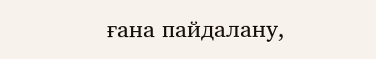ғана пайдалану,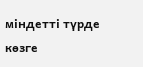міндетті түрде көзге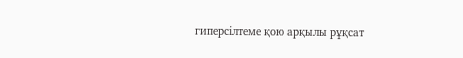гиперсілтеме қою арқылы рұқсат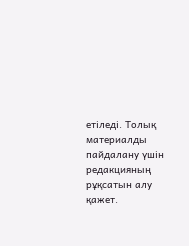етіледі. Толық материалды пайдалану үшін редакцияның рұқсатын алу қажет.